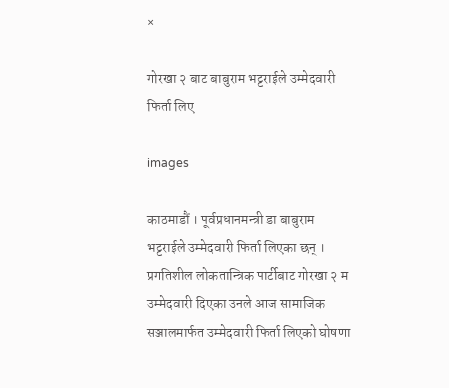×

गोरखा २ बाट बाबुराम भट्टराईले उम्मेदवारी फिर्ता लिए

images

काठमाडौं । पूर्वप्रधानमन्त्री डा बाबुराम भट्टराईले उम्मेदवारी फिर्ता लिएका छन् । प्रगतिशील लोकतान्त्रिक पार्टीबाट गोरखा २ म उम्मेदवारी दिएका उनले आज सामाजिक सञ्जालमार्फत उम्मेदवारी फिर्ता लिएको घोषणा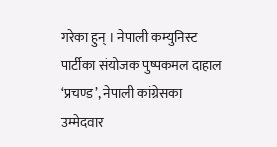गरेका हुन् । नेपाली कम्युनिस्ट पार्टीका संयोजक पुष्पकमल दाहाल ‘प्रचण्ड’, नेपाली कांग्रेसका उम्मेदवार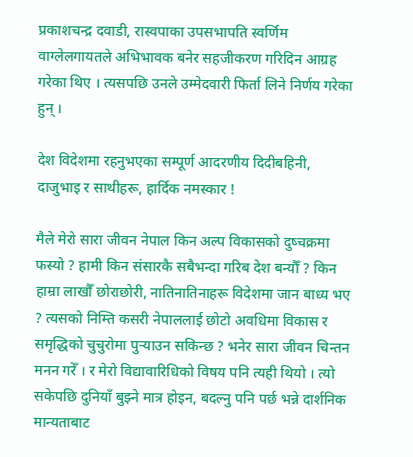प्रकाशचन्द्र दवाडी, रास्वपाका उपसभापति स्वर्णिम वाग्लेलगायतले अभिभावक बनेर सहजीकरण गरिदिन आग्रह गरेका थिए । त्यसपछि उनले उम्मेदवारी फिर्ता लिने निर्णय गरेका हुन् ।

देश विदेशमा रहनुभएका सम्पूर्ण आदरणीय दिदीबहिनी, दाजुभाइ र साथीहरू, हार्दिक नमस्कार !

मैले मेरो सारा जीवन नेपाल किन अल्प विकासको दुष्चक्रमा फस्यो ? हामी किन संसारकै सबैभन्दा गरिब देश बन्यौँ ? किन हाम्रा लाखौँ छोराछोरी, नातिनातिनाहरू विदेशमा जान बाध्य भए ? त्यसको निम्ति कसरी नेपाललाई छोटो अवधिमा विकास र समृद्धिको चुचुरोमा पुर्‍याउन सकिन्छ ? भनेर सारा जीवन चिन्तन मनन गरेँ । र मेरो विद्यावारिधिको विषय पनि त्यही थियो । त्यो सकेपछि दुनियाँ बुझ्ने मात्र होइन, बदल्नु पनि पर्छ भन्ने दार्शनिक मान्यताबाट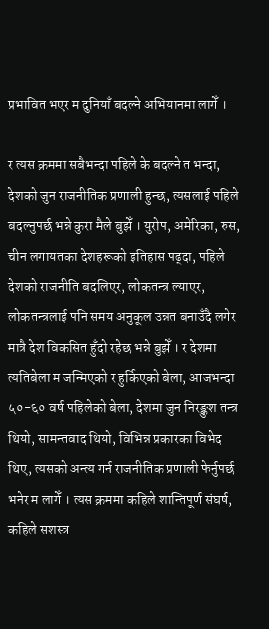प्रभावित भएर म दुनियाँ बदल्ने अभियानमा लागेँ ।

र त्यस क्रममा सबैभन्दा पहिले के बदल्ने त भन्दा, देशको जुन राजनीतिक प्रणाली हुन्छ, त्यसलाई पहिले बदल्नुपर्छ भन्ने कुरा मैले बुझेँ । युरोप, अमेरिका, रुस, चीन लगायतका देशहरूको इतिहास पढ्दा, पहिले देशको राजनीति बदलिएर, लोकतन्त्र ल्याएर, लोकतन्त्रलाई पनि समय अनुकूल उन्नत बनाउँदै लगेर मात्रै देश विकसित हुँदो रहेछ भन्ने बुझेँ । र देशमा त्यतिबेला म जन्मिएको र हुर्किएको बेला, आजभन्दा ५०-६० वर्ष पहिलेको बेला, देशमा जुन निरङ्कुश तन्त्र थियो, सामन्तवाद थियो, विभिन्न प्रकारका विभेद थिए, त्यसको अन्त्य गर्न राजनीतिक प्रणाली फेर्नुपर्छ भनेर म लागेँ । त्यस क्रममा कहिले शान्तिपूर्ण संघर्ष, कहिले सशस्त्र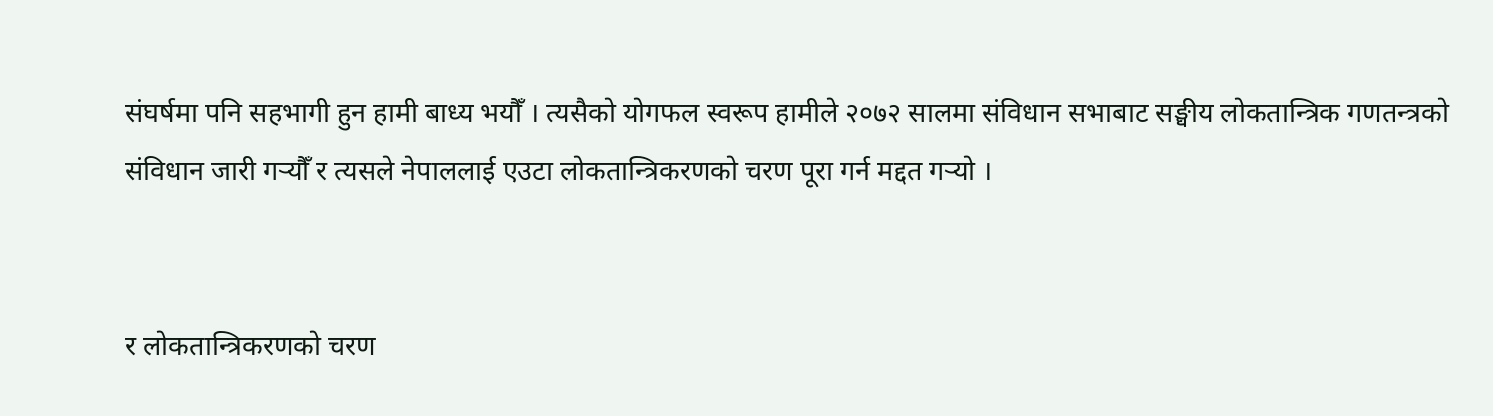संघर्षमा पनि सहभागी हुन हामी बाध्य भयौँ । त्यसैको योगफल स्वरूप हामीले २०७२ सालमा संविधान सभाबाट सङ्घीय लोकतान्त्रिक गणतन्त्रको संविधान जारी गर्‍यौँ र त्यसले नेपाललाई एउटा लोकतान्त्रिकरणको चरण पूरा गर्न मद्दत गर्‍यो ।


र लोकतान्त्रिकरणको चरण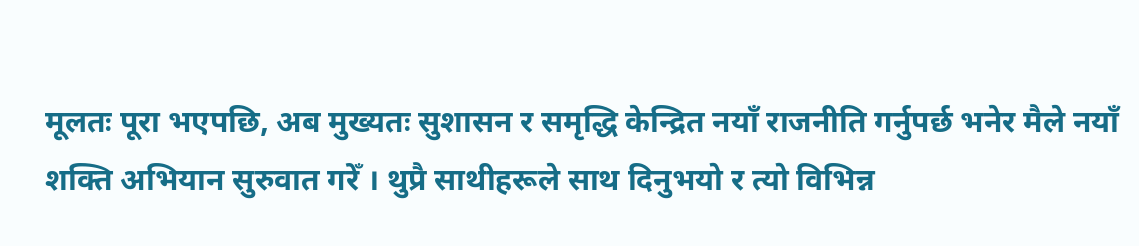मूलतः पूरा भएपछि, अब मुख्यतः सुशासन र समृद्धि केन्द्रित नयाँ राजनीति गर्नुपर्छ भनेर मैले नयाँ शक्ति अभियान सुरुवात गरेँ । थुप्रै साथीहरूले साथ दिनुभयो र त्यो विभिन्न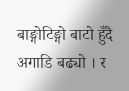बाङ्गोटिङ्गो बाटो हुँदै अगाडि बढ्यो । र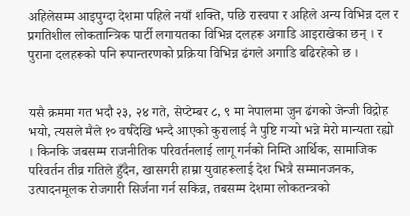अहिलेसम्म आइपुग्दा देशमा पहिले नयाँ शक्ति, पछि रास्वपा र अहिले अन्य विभिन्न दल र प्रगतिशील लोकतान्त्रिक पार्टी लगायतका विभिन्न दलहरू अगाडि आइराखेका छन् । र पुराना दलहरूको पनि रूपान्तरणको प्रक्रिया विभिन्न ढंगले अगाडि बढिरहेको छ ।


यसै क्रममा गत भदौ २३, २४ गते, सेप्टेम्बर ८, ९ मा नेपालमा जुन ढंगको जेन्जी विद्रोह भयो, त्यसले मैले १० वर्षदेखि भन्दै आएको कुरालाई नै पुष्टि गर्‍यो भन्ने मेरो मान्यता रह्यो । किनकि जबसम्म राजनीतिक परिवर्तनलाई लागू गर्नको निम्ति आर्थिक, सामाजिक परिवर्तन तीव्र गतिले हुँदैन, खासगरी हाम्रा युवाहरूलाई देश भित्रै सम्मानजनक, उत्पादनमूलक रोजगारी सिर्जना गर्न सकिन्न, तबसम्म देशमा लोकतन्त्रको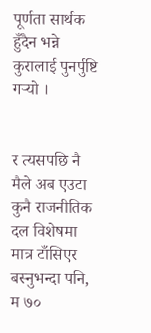पूर्णता सार्थक हुँदैन भन्ने कुरालाई पुनर्पुष्टि गर्‍यो ।


र त्यसपछि नै मैले अब एउटा कुनै राजनीतिक दल विशेषमा मात्र टाँसिएर बस्नुभन्दा पनि, म ७०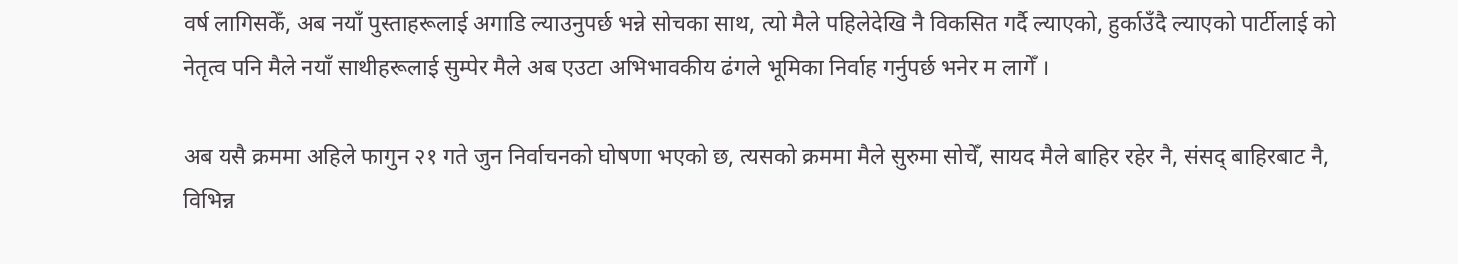वर्ष लागिसकेँ, अब नयाँ पुस्ताहरूलाई अगाडि ल्याउनुपर्छ भन्ने सोचका साथ, त्यो मैले पहिलेदेखि नै विकसित गर्दै ल्याएको, हुर्काउँदै ल्याएको पार्टीलाई को नेतृत्व पनि मैले नयाँ साथीहरूलाई सुम्पेर मैले अब एउटा अभिभावकीय ढंगले भूमिका निर्वाह गर्नुपर्छ भनेर म लागेँ ।

अब यसै क्रममा अहिले फागुन २१ गते जुन निर्वाचनको घोषणा भएको छ, त्यसको क्रममा मैले सुरुमा सोचेँ, सायद मैले बाहिर रहेर नै, संसद् बाहिरबाट नै, विभिन्न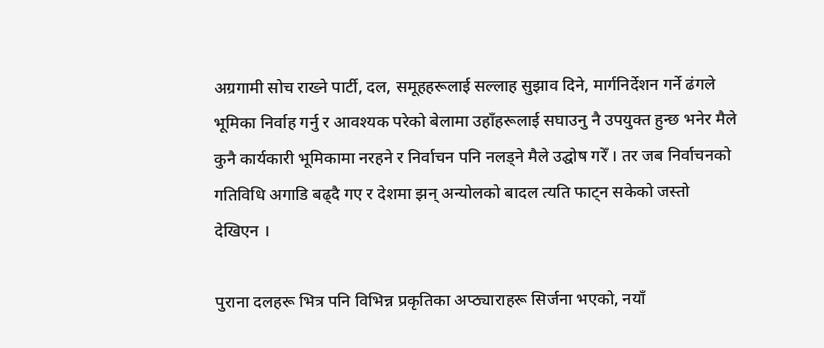अग्रगामी सोच राख्ने पार्टी, दल, समूहहरूलाई सल्लाह सुझाव दिने, मार्गनिर्देशन गर्ने ढंगले भूमिका निर्वाह गर्नु र आवश्यक परेको बेलामा उहाँहरूलाई सघाउनु नै उपयुक्त हुन्छ भनेर मैले कुनै कार्यकारी भूमिकामा नरहने र निर्वाचन पनि नलड्ने मैले उद्घोष गरेँ । तर जब निर्वाचनको गतिविधि अगाडि बढ्दै गए र देशमा झन् अन्योलको बादल त्यति फाट्न सकेको जस्तो देखिएन ।

पुराना दलहरू भित्र पनि विभिन्न प्रकृतिका अप्ठ्याराहरू सिर्जना भएको, नयाँ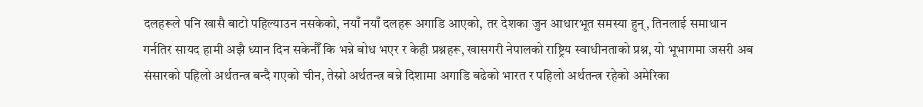दलहरूले पनि खासै बाटो पहिल्याउन नसकेको, नयाँ नयाँ दलहरू अगाडि आएको, तर देशका जुन आधारभूत समस्या हुन्, तिनलाई समाधान गर्नतिर सायद हामी अझै ध्यान दिन सकेनौँ कि भन्ने बोध भएर र केही प्रश्नहरू, खासगरी नेपालको राष्ट्रिय स्वाधीनताको प्रश्न, यो भूभागमा जसरी अब संसारको पहिलो अर्थतन्त्र बन्दै गएको चीन, तेस्रो अर्थतन्त्र बन्ने दिशामा अगाडि बढेको भारत र पहिलो अर्थतन्त्र रहेको अमेरिका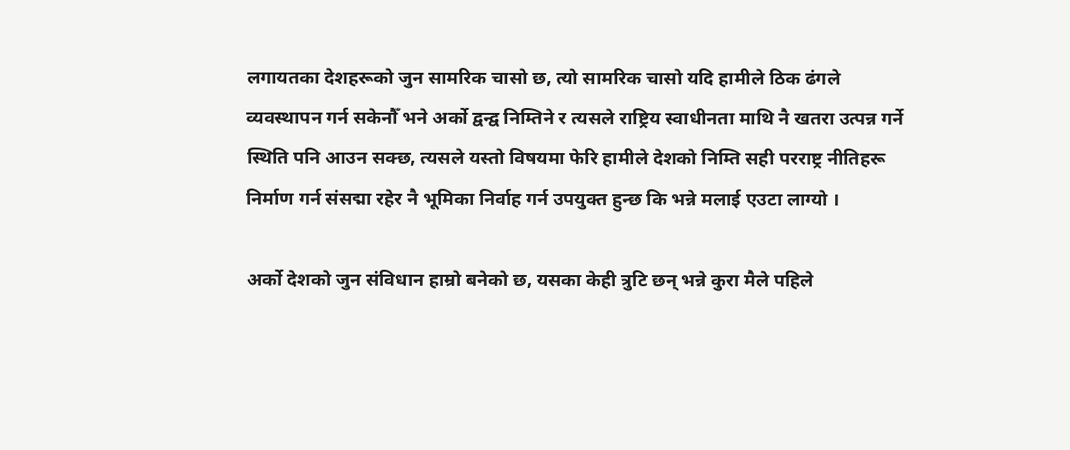लगायतका देशहरूको जुन सामरिक चासो छ, त्यो सामरिक चासो यदि हामीले ठिक ढंगले व्यवस्थापन गर्न सकेनौँ भने अर्को द्वन्द्व निम्तिने र त्यसले राष्ट्रिय स्वाधीनता माथि नै खतरा उत्पन्न गर्ने स्थिति पनि आउन सक्छ, त्यसले यस्तो विषयमा फेरि हामीले देशको निम्ति सही परराष्ट्र नीतिहरू निर्माण गर्न संसद्मा रहेर नै भूमिका निर्वाह गर्न उपयुक्त हुन्छ कि भन्ने मलाई एउटा लाग्यो ।

अर्को देशको जुन संविधान हाम्रो बनेको छ, यसका केही त्रुटि छन् भन्ने कुरा मैले पहिले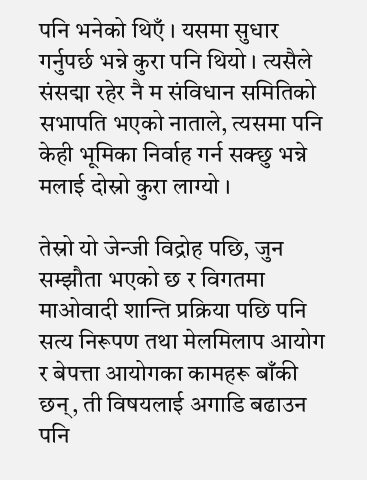पनि भनेको थिएँ । यसमा सुधार गर्नुपर्छ भन्ने कुरा पनि थियो । त्यसैले संसद्मा रहेर नै म संविधान समितिको सभापति भएको नाताले, त्यसमा पनि केही भूमिका निर्वाह गर्न सक्छु भन्ने मलाई दोस्रो कुरा लाग्यो ।

तेस्रो यो जेन्जी विद्रोह पछि, जुन सम्झौता भएको छ र विगतमा माओवादी शान्ति प्रक्रिया पछि पनि सत्य निरूपण तथा मेलमिलाप आयोग र बेपत्ता आयोगका कामहरू बाँकी छन्, ती विषयलाई अगाडि बढाउन पनि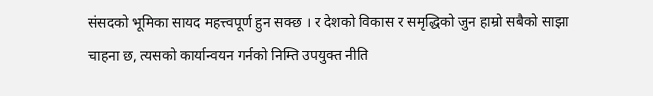संसदको भूमिका सायद महत्त्वपूर्ण हुन सक्छ । र देशको विकास र समृद्धिको जुन हाम्रो सबैको साझा चाहना छ, त्यसको कार्यान्वयन गर्नको निम्ति उपयुक्त नीति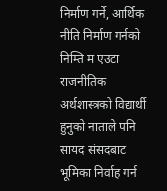निर्माण गर्ने, आर्थिक नीति निर्माण गर्नको निम्ति म एउटा राजनीतिक अर्थशास्त्रको विद्यार्थी हुनुको नाताले पनि सायद संसदबाट भूमिका निर्वाह गर्न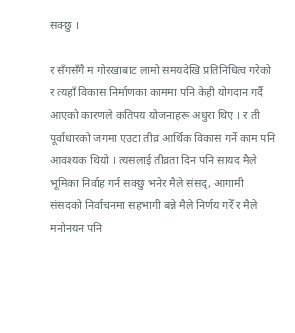सक्छु ।

र सँगसँगै म गोरखाबाट लामो समयदेखि प्रतिनिधित्व गरेको र त्यहाँ विकास निर्माणका काममा पनि केही योगदान गर्दै आएको कारणले कतिपय योजनाहरू अधुरा थिए । र ती पूर्वाधारको जगमा एउटा तीव्र आर्थिक विकास गर्ने काम पनि आवश्यक थियो । त्यसलाई तीव्रता दिन पनि सायद मैले भूमिका निर्वाह गर्न सक्छु भनेर मैले संसद्, आगामी संसदको निर्वाचनमा सहभागी बन्ने मैले निर्णय गरेँ र मैले मनोनयन पनि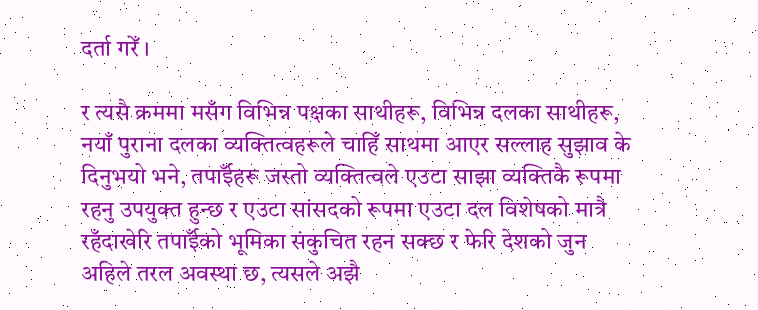दर्ता गरेँ ।

र त्यसै क्रममा मसँग विभिन्न पक्षका साथीहरू, विभिन्न दलका साथीहरू, नयाँ पुराना दलका व्यक्तित्वहरूले चाहिँ साथमा आएर सल्लाह सुझाव के दिनुभयो भने, तपाईँहरू जस्तो व्यक्तित्वले एउटा साझा व्यक्तिकै रूपमा रहनु उपयुक्त हुन्छ र एउटा सांसदको रूपमा एउटा दल विशेषको मात्रै रहँदाखेरि तपाईँको भूमिका संकुचित रहन सक्छ र फेरि देशको जुन अहिले तरल अवस्था छ, त्यसले अझै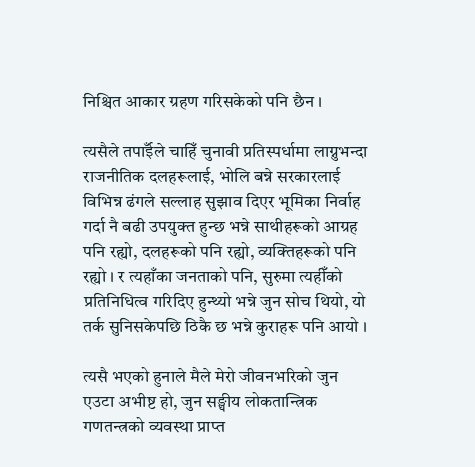निश्चित आकार ग्रहण गरिसकेको पनि छैन ।

त्यसैले तपाईँले चाहिँ चुनावी प्रतिस्पर्धामा लाग्नुभन्दा राजनीतिक दलहरूलाई, भोलि बन्ने सरकारलाई विभिन्न ढंगले सल्लाह सुझाव दिएर भूमिका निर्वाह गर्दा नै बढी उपयुक्त हुन्छ भन्ने साथीहरूको आग्रह पनि रह्यो, दलहरूको पनि रह्यो, व्यक्तिहरूको पनि रह्यो । र त्यहाँका जनताको पनि, सुरुमा त्यहीँको प्रतिनिधित्व गरिदिए हुन्थ्यो भन्ने जुन सोच थियो, यो तर्क सुनिसकेपछि ठिकै छ भन्ने कुराहरू पनि आयो ।

त्यसै भएको हुनाले मैले मेरो जीवनभरिको जुन एउटा अभीष्ट हो, जुन सङ्घीय लोकतान्त्रिक गणतन्त्रको व्यवस्था प्राप्त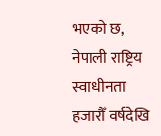भएको छ, नेपाली राष्ट्रिय स्वाधीनता हजारौँ वर्षदेखि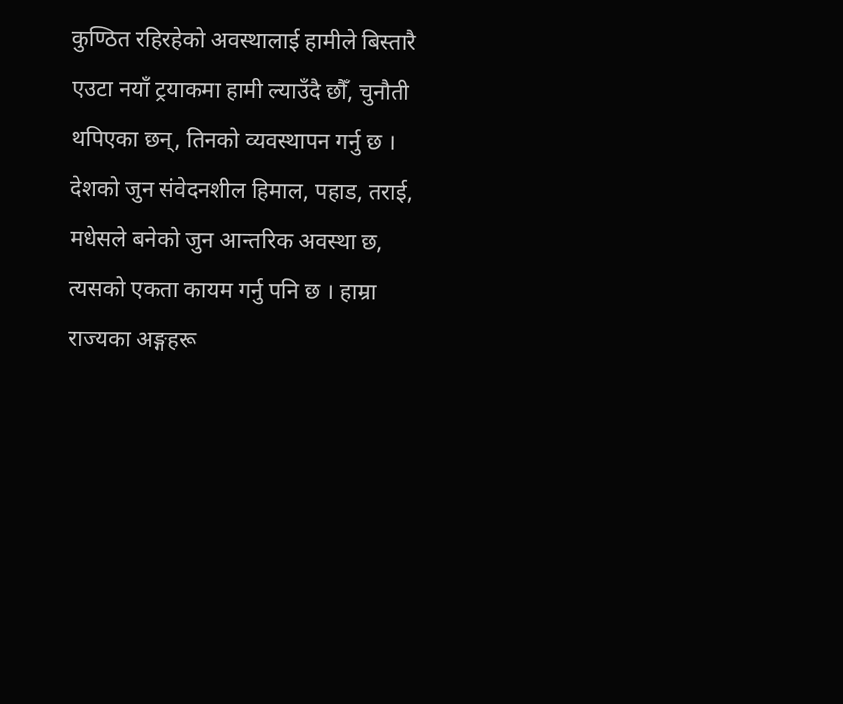कुण्ठित रहिरहेको अवस्थालाई हामीले बिस्तारै एउटा नयाँ ट्रयाकमा हामी ल्याउँदै छौँ, चुनौती थपिएका छन्, तिनको व्यवस्थापन गर्नु छ । देशको जुन संवेदनशील हिमाल, पहाड, तराई, मधेसले बनेको जुन आन्तरिक अवस्था छ, त्यसको एकता कायम गर्नु पनि छ । हाम्रा राज्यका अङ्गहरू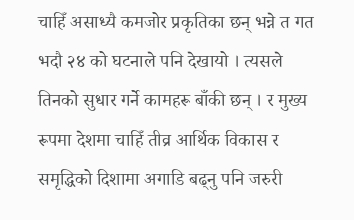चाहिँ असाध्यै कमजोर प्रकृतिका छन् भन्ने त गत भदौ २४ को घटनाले पनि देखायो । त्यसले तिनको सुधार गर्ने कामहरू बाँकी छन् । र मुख्य रूपमा देशमा चाहिँ तीव्र आर्थिक विकास र समृद्धिको दिशामा अगाडि बढ्नु पनि जरुरी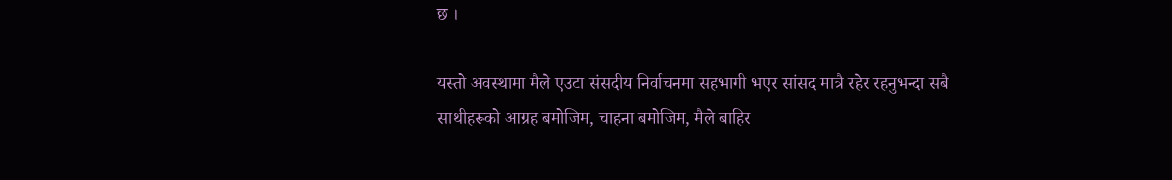छ ।

यस्तो अवस्थामा मैले एउटा संसदीय निर्वाचनमा सहभागी भएर सांसद मात्रै रहेर रहनुभन्दा सबै साथीहरूको आग्रह बमोजिम, चाहना बमोजिम, मैले बाहिर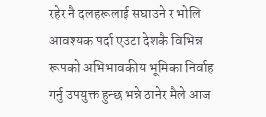रहेर नै दलहरूलाई सघाउने र भोलि आवश्यक पर्दा एउटा देशकै विभिन्न रूपको अभिभावकीय भूमिका निर्वाह गर्नु उपयुक्त हुन्छ भन्ने ठानेर मैले आज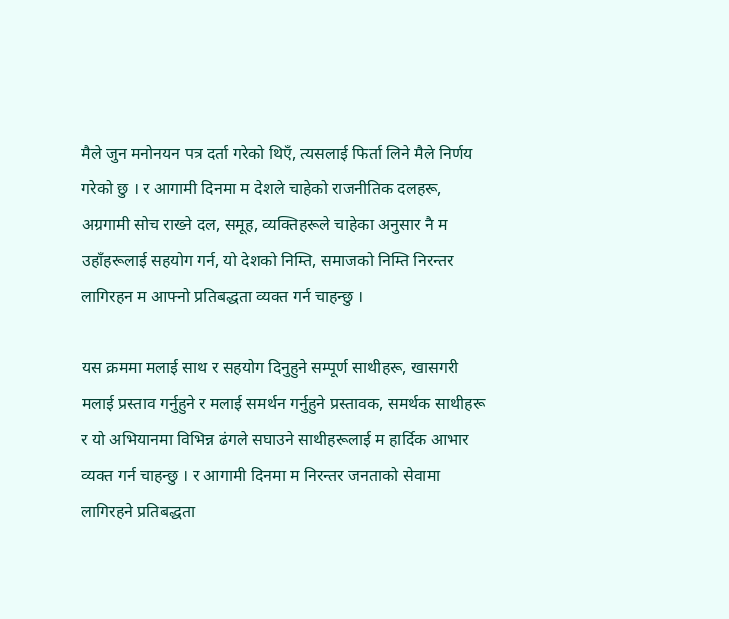मैले जुन मनोनयन पत्र दर्ता गरेको थिएँ, त्यसलाई फिर्ता लिने मैले निर्णय गरेको छु । र आगामी दिनमा म देशले चाहेको राजनीतिक दलहरू, अग्रगामी सोच राख्ने दल, समूह, व्यक्तिहरूले चाहेका अनुसार नै म उहाँहरूलाई सहयोग गर्न, यो देशको निम्ति, समाजको निम्ति निरन्तर लागिरहन म आफ्नो प्रतिबद्धता व्यक्त गर्न चाहन्छु ।

यस क्रममा मलाई साथ र सहयोग दिनुहुने सम्पूर्ण साथीहरू, खासगरी मलाई प्रस्ताव गर्नुहुने र मलाई समर्थन गर्नुहुने प्रस्तावक, समर्थक साथीहरू र यो अभियानमा विभिन्न ढंगले सघाउने साथीहरूलाई म हार्दिक आभार व्यक्त गर्न चाहन्छु । र आगामी दिनमा म निरन्तर जनताको सेवामा लागिरहने प्रतिबद्धता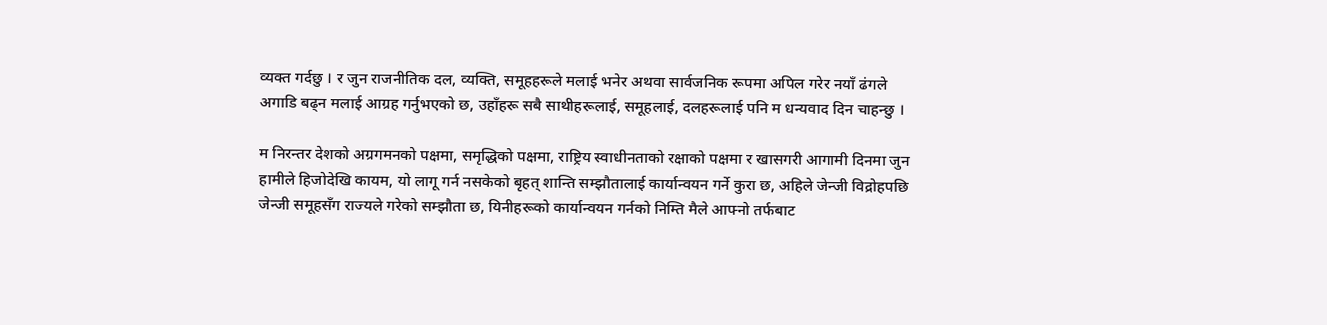व्यक्त गर्दछु । र जुन राजनीतिक दल, व्यक्ति, समूहहरूले मलाई भनेर अथवा सार्वजनिक रूपमा अपिल गरेर नयाँ ढंगले अगाडि बढ्न मलाई आग्रह गर्नुभएको छ, उहाँहरू सबै साथीहरूलाई, समूहलाई, दलहरूलाई पनि म धन्यवाद दिन चाहन्छु ।

म निरन्तर देशको अग्रगमनको पक्षमा, समृद्धिको पक्षमा, राष्ट्रिय स्वाधीनताको रक्षाको पक्षमा र खासगरी आगामी दिनमा जुन हामीले हिजोदेखि कायम, यो लागू गर्न नसकेको बृहत् शान्ति सम्झौतालाई कार्यान्वयन गर्ने कुरा छ, अहिले जेन्जी विद्रोहपछि जेन्जी समूहसँग राज्यले गरेको सम्झौता छ, यिनीहरूको कार्यान्वयन गर्नको निम्ति मैले आफ्नो तर्फबाट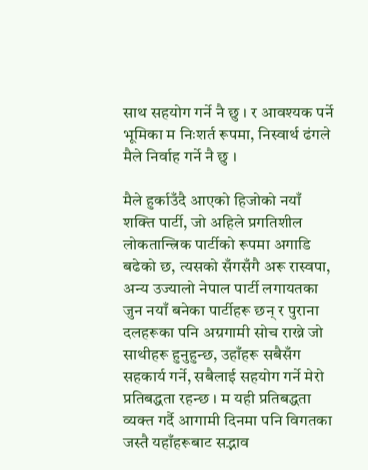साथ सहयोग गर्ने नै छु । र आवश्यक पर्ने भूमिका म निःशर्त रूपमा, निस्वार्थ ढंगले मैले निर्वाह गर्ने नै छु ।

मैले हुर्काउँदै आएको हिजोको नयाँ शक्ति पार्टी, जो अहिले प्रगतिशील लोकतान्त्रिक पार्टीको रूपमा अगाडि बढेको छ, त्यसको सँगसँगै अरू रास्वपा, अन्य उज्यालो नेपाल पार्टी लगायतका जुन नयाँ बनेका पार्टीहरू छन् र पुराना दलहरूका पनि अग्रगामी सोच राख्ने जो साथीहरू हुनुहुन्छ, उहाँहरू सबैसँग सहकार्य गर्ने, सबैलाई सहयोग गर्ने मेरो प्रतिबद्धता रहन्छ । म यही प्रतिबद्धता व्यक्त गर्दै आगामी दिनमा पनि विगतका जस्तै यहाँहरूबाट सद्भाव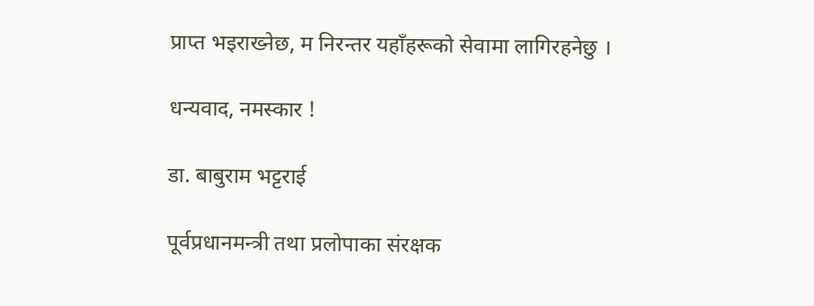प्राप्त भइराख्नेछ, म निरन्तर यहाँहरूको सेवामा लागिरहनेछु ।

धन्यवाद, नमस्कार !

डा. बाबुराम भट्टराई

पूर्वप्रधानमन्त्री तथा प्रलोपाका संरक्षक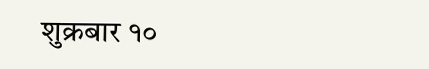शुक्रबार १०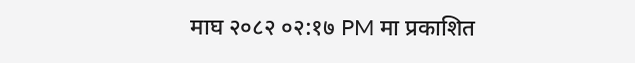माघ २०८२ ०२:१७ PM मा प्रकाशित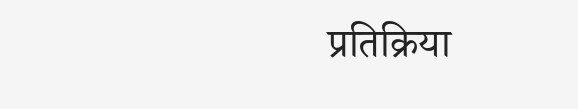प्रतिक्रिया